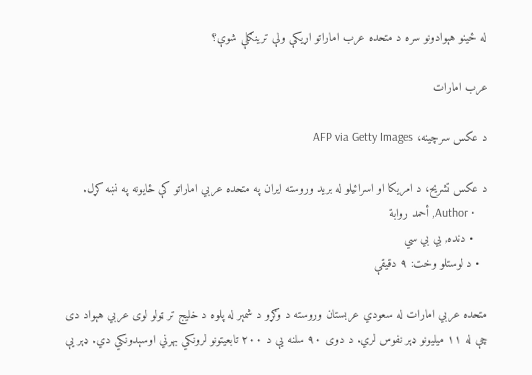له ځینو هېوادونو سره د متحده عرب اماراتو اړیکې ولې ترینګلې شوې؟

عرب امارات

د عکس سرچینه، AFP via Getty Images

د عکس تشریح، د امریکا او اسرائیلو له برید وروسته ایران په متحده عربي اماراتو کې ځایونه په نښه کړل.
    • Author, أحمد روابة
    • دنده, بي بي سي
  • د لوستلو وخت: ۹ دقیقې

متحده عربي امارات له سعودي عربستان وروسته د وګړو د شمېر له پلوه د خلیج تر ټولو لوی عربي هېواد دی چې له ۱۱ میلیونو ډېر نفوس لري. د دوی ۹۰ سلنه یې د ۲۰۰ تابعیتونو لرونکي بهرني اوسېدونکي دي. ډېر یې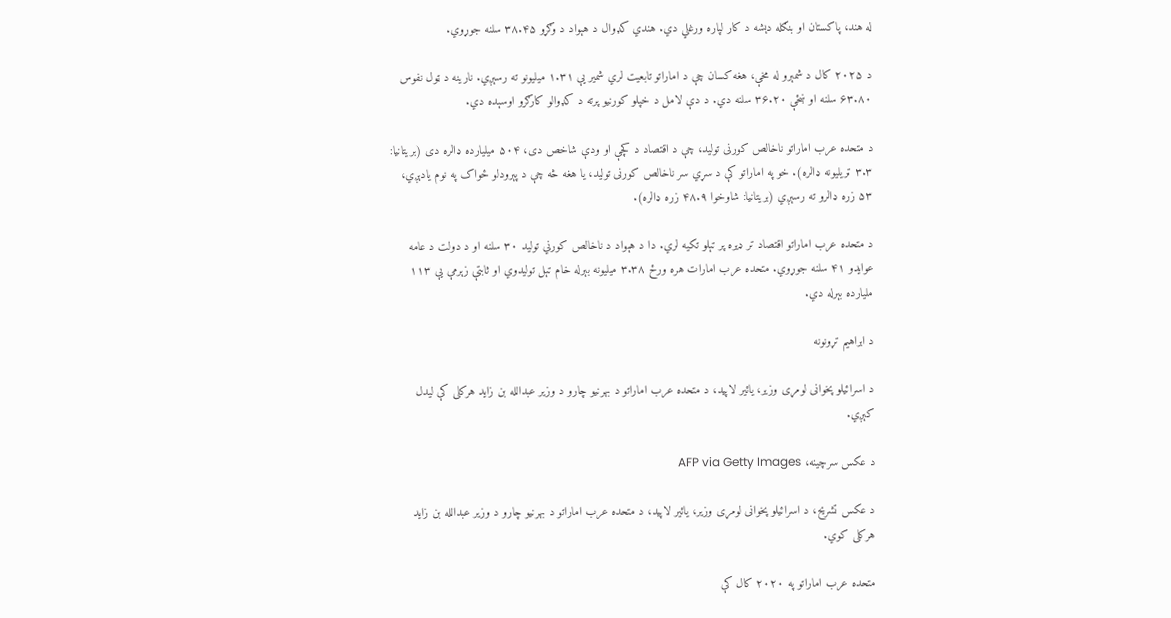له هند، پاکستان او بنګله دېشه د کار لپاره ورغلي دي. هندي کډوال د هېواد د وګړو ۳۸.۴۵ سلنه جوړوي.

د ۲۰۲۵ کال د شمېرو له مخې، هغه کسان چې د اماراتو تابعیت لري شمیر یې ۱.۳۱ میلیونو ته رسېږي. نارینه د ټول نفوس ۶۳.۸۰ سلنه او ښځې ۳۶.۲۰ سلنه دي. د دې لامل د خپلو کورنیو پرته د کډوالو کارګرو اوسېده دي.

د متحده عرب اماراتو ناخالص کورنی تولید، چې د اقتصاد د کچې او ودې شاخص دی، ۵۰۴ میلیارده ډالره دی (بریتانیا: ۳.۳ ټریلیونه ډالره). خو په اماراتو کې د سړي سر ناخالص کورنی تولید، یا هغه څه چې د پېرودلو ځواک په نوم یادېږي، ۵۳ زره ډالرو ته رسېږي (بریتانیا: شاوخوا ۴۸.۹ زره ډالره).

د متحده عرب اماراتو اقتصاد تر ډیره پر تېلو تکیه لري. دا د هېواد د ناخالص کورني تولید ۳۰ سلنه او د دولت د عامه عوایدو ۴۱ سلنه جوړوي. متحده عرب امارات هره ورځ ۳.۳۸ میلیونه بېرله خام تېل تولیدوي او ثابتې زېرمې یې ۱۱۳ ملیارده بېرله دي.

د ابراهیم تړونونه

د اسرائیلو پخوانی لومړی وزیر، یائیر لاپید، د متحده عرب اماراتو د بهرنیو چارو د وزیر عبدالله بن زاید هرکلی کې لیدل کېږي.

د عکس سرچینه، AFP via Getty Images

د عکس تشریح، د اسرائیلو پخوانی لومړی وزیر، یائیر لاپید، د متحده عرب اماراتو د بهرنیو چارو د وزیر عبدالله بن زاید هرکلی کوي.

متحده عرب اماراتو په ۲۰۲۰ کال کې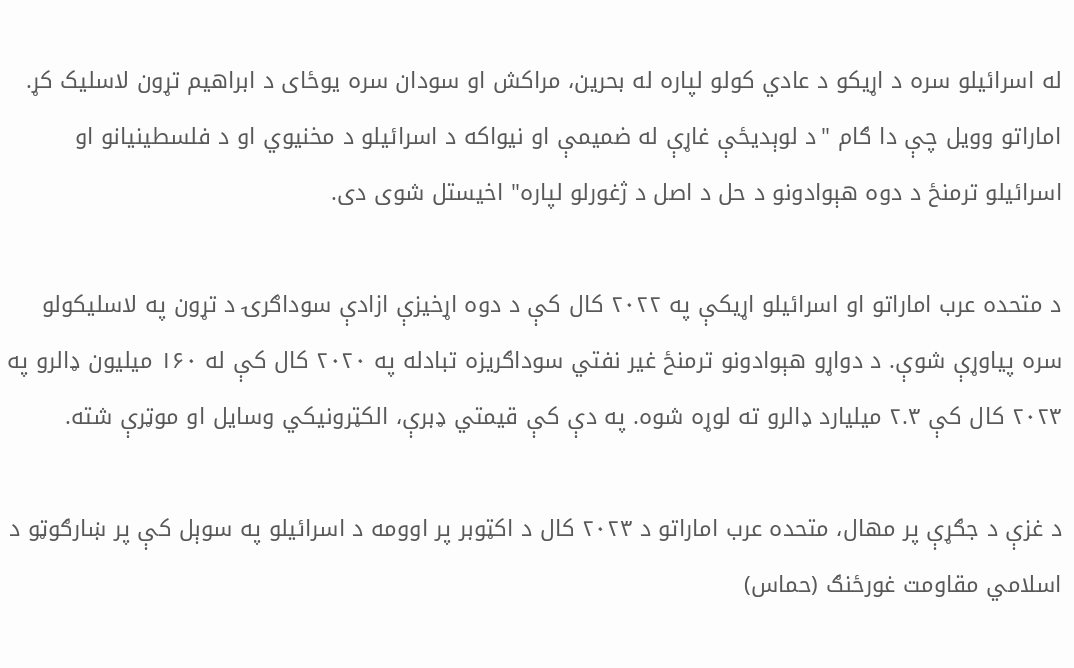له اسرائیلو سره د اړیکو د عادي کولو لپاره له بحرین، مراکش او سودان سره یوځای د ابراهیم تړون لاسلیک کړ. اماراتو وویل چې دا ګام "د لوېدیځې غاړې له ضمیمې او نیواکه د اسرائیلو د مخنیوي او د فلسطینیانو او اسرائیلو ترمنځ د دوه هېوادونو د حل د اصل د ژغورلو لپاره" اخیستل شوی دی.

د متحده عرب اماراتو او اسرائیلو اړیکې په ۲۰۲۲ کال کې د دوه اړخیزې ازادې سوداګرۍ د تړون په لاسلیکولو سره پیاوړې شوې. د دواړو هېوادونو ترمنځ غیر نفتي سوداګریزه تبادله په ۲۰۲۰ کال کې له ۱۶۰ میلیون ډالرو په ۲۰۲۳ کال کې ۲.۳ میلیارد ډالرو ته لوړه شوه. په دې کې قیمتي ډبرې، الکټرونیکي وسایل او موټرې شته.

د غزې د جګړې پر مهال، متحده عرب اماراتو د ۲۰۲۳ کال د اکټوبر پر اوومه د اسرائیلو په سوېل کې پر ښارګوټو د اسلامي مقاومت غورځنګ (حماس)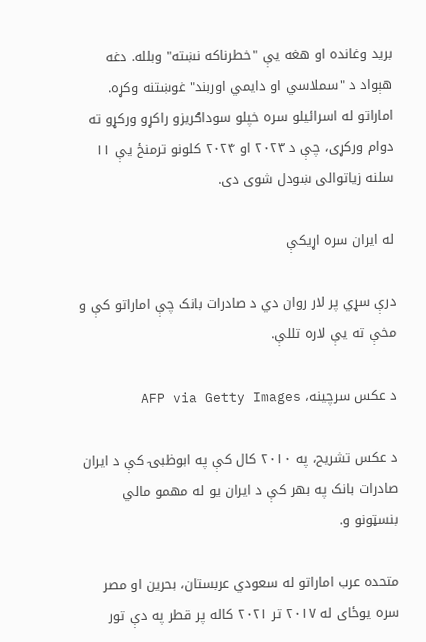برید وغانده او هغه یې "خطرناکه نښته" وبلله. دغه هېواد د "سملاسي او دایمي اوربند" غوښتنه وکړه. اماراتو له اسرائیلو سره خپلو سوداګریزو راکړو ورکړو ته دوام ورکړی، چې د ۲۰۲۳ او ۲۰۲۴ کلونو ترمنځ یې ۱۱ سلنه زیاتوالی ښودل شوی دی.

له ایران سره اړیکې

درې سړي پر لار روان دي د صادرات بانک چې اماراتو کې و مخې ته یې لاره تللې.

د عکس سرچینه، AFP via Getty Images

د عکس تشریح، په ۲۰۱۰ کال کې په ابوظبۍ کې د ایران صادرات بانک په بهر کې د ایران یو له مهمو مالي بنسټونو و.

متحده عرب اماراتو له سعودي عربستان، بحرین او مصر سره یوځای له ۲۰۱۷ تر ۲۰۲۱ کاله پر قطر په دې تور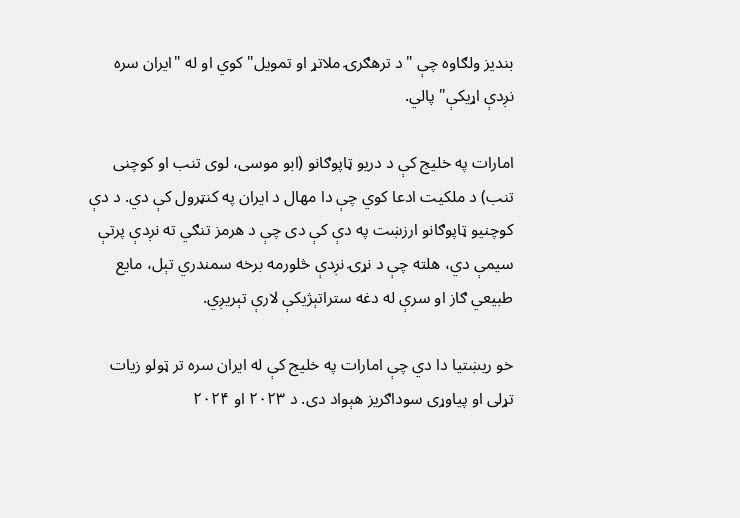بندیز ولګاوه چې "د ترهګرۍ ملاتړ او تمویل" کوي او له "ایران سره نږدې اړیکې" پالي.

امارات په خلیج کې د دریو ټاپوګانو (ابو موسی، لوی تنب او کوچنی تنب) د ملکیت ادعا کوي چې دا مهال د ایران په کنټرول کې دي. د دې کوچنیو ټاپوګانو ارزښت په دې کې دی چې د هرمز تنګي ته نږدې پرتې سیمې دي، هلته چې د نړۍ نږدې څلورمه برخه سمندري تېل، مایع طبیعي ګاز او سرې له دغه ستراتېژیکې لارې تېریږي.

خو ریښتیا دا دي چې امارات په خلیج کې له ایران سره تر ټولو زیات تړلی او پیاوړی سوداګریز هېواد دی. د ۲۰۲۳ او ۲۰۲۴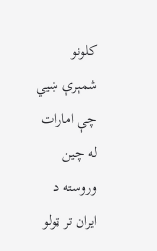کلونو شمېرې ښيي چې امارات له چین وروسته د ایران تر ټولو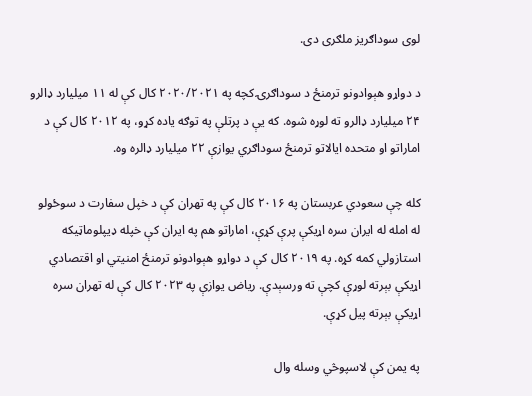لوی سوداګریز ملګری دی.

د دواړو هېوادونو ترمنځ د سوداګرۍ کچه په ۲۰۲۰/۲۰۲۱ کال کې له ۱۱ میلیارد ډالرو ۲۴ میلیارد ډالرو ته لوړه شوه. که یې د پرتلې په توګه یاده کړو، په ۲۰۱۲ کال کې د اماراتو او متحده ایالاتو ترمنځ سوداګري یوازې ۲۲ میلیارد ډالره وه.

کله چې سعودي عربستان په ۲۰۱۶ کال کې په تهران کې د خپل سفارت د سوځولو له امله له ایران سره اړیکې پرې کړې، اماراتو هم په ایران کې خپله ډیپلوماټیکه استازولي کمه کړه. په ۲۰۱۹ کال کې د دواړو هېوادونو ترمنځ امنیتي او اقتصادي اړیکې بېرته لوړې کچې ته ورسېدې. ریاض یوازې په ۲۰۲۳ کال کې له تهران سره اړیکې بېرته پیل کړې.

په یمن کې لاسپوڅي وسله وال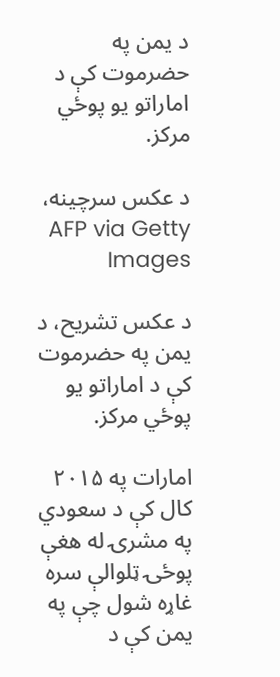د یمن په حضرموت کې د اماراتو یو پوځي مرکز.

د عکس سرچینه، AFP via Getty Images

د عکس تشریح، د یمن په حضرموت کې د اماراتو یو پوځي مرکز.

امارات په ۲۰۱۵ کال کې د سعودي په مشرۍ له هغې پوځۍ ټلوالې سره غاړه شول چې په یمن کې د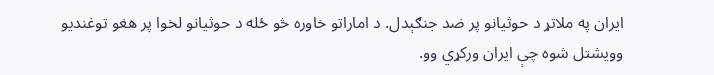ایران په ملاتړ د حوثیانو پر ضد جنګېدل. د اماراتو خاوره څو ځله د حوثیانو لخوا پر هغو توغندیو وویشتل شوه چې ایران ورکړي وو.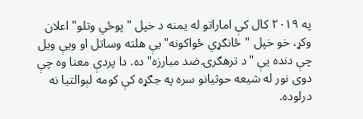په ۲۰۱۹ کال کې اماراتو له یمنه د خپل "پوځي وتلو" اعلان وکړ، خو خپل "ځانګړي ځواکونه" یې هلته وساتل او ویې ویل چې دنده یې "د ترهګرۍ ضد مبارزه" ده. دا پردې معنا وه چې دوی نور له شیعه حوثیانو سره په جګړه کې کومه لېوالتیا نه درلوده.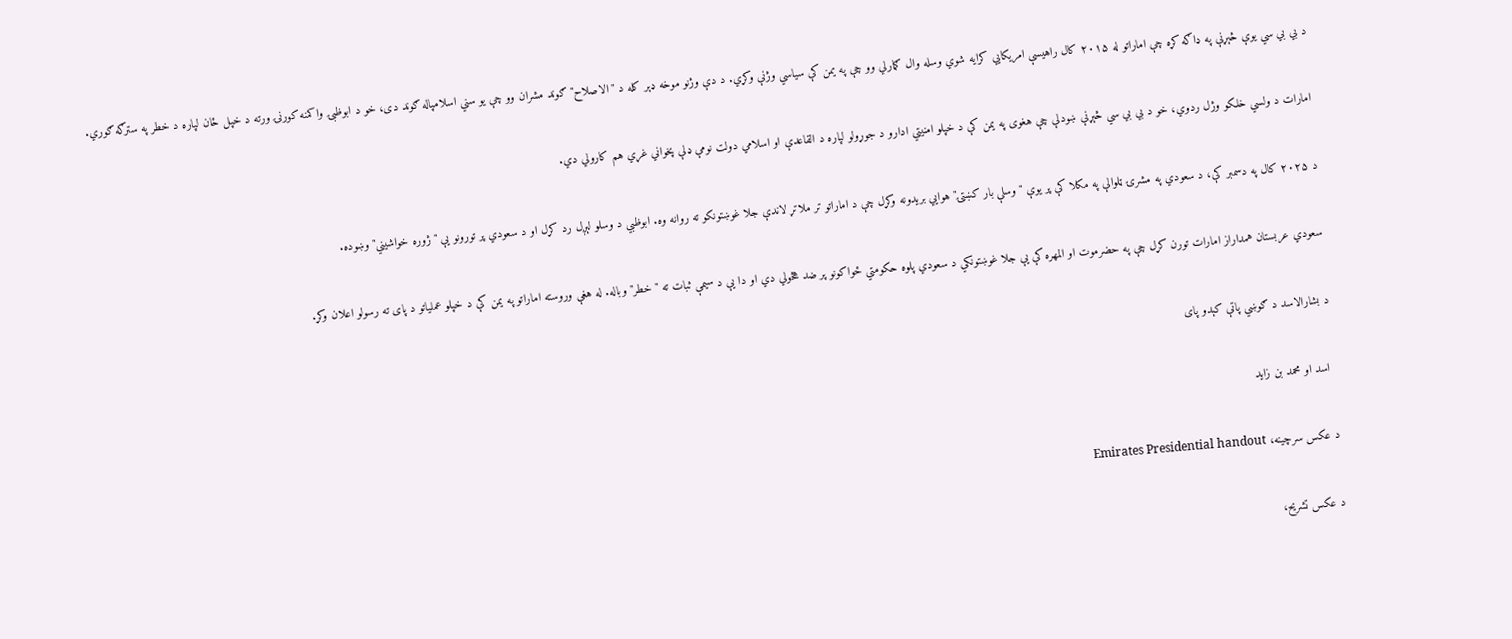د بي بي سي یوې څېړنې په ډاګه کړه چې اماراتو له ۲۰۱۵ کال راهیسې امریکایي کرایه شوي وسله وال ګمارلي وو چې په یمن کې سیاسي وژنې وکړي. د دې وژنو موخه ډېر کله د "الاصلاح" ګوند مشران وو چې یو سني اسلامپاله ګوند دی، خو د ابوظبۍ واکمنه کورنۍ ورته د خپل ځان لپاره د خطر په سترګه ګوري.

امارات د ولسي خلکو وژل ردوي، خو د بي بي سي څېړنې ښودلې چې هغوی په یمن کې د خپلو امنیتي ادارو د جوړولو لپاره د القاعدې او اسلامي دولت نومې ډلې پخواني غړي هم کارولي دي.

د ۲۰۲۵ کال په دسمبر کې، د سعودي په مشرۍ ټلوالې په مکلا کې پر یوې "وسلې بار کښتۍ" هوایي بریدونه وکړل چې د اماراتو تر ملاتړ لاندې جلا غوښتونکو ته روانه وه. ابوظبي د وسلو لېږل رد کړل او د سعودي پر تورونو یې "ژوره خواشیني" وښوده.

سعودي عربستان همداراز امارات تورن کړل چې په حضرموت او المهره کې یې جلا غوښتونکي د سعودي پلوه حکومتي ځواکونو پر ضد هڅولي دي او دا یې د سیمې ثبات ته "خطر" وباله. له هغې وروسته اماراتو په یمن کې د خپلو عملیاتو د پای ته رسولو اعلان وکړ.

د بشارالاسد د ګوښي پاتې کېدو پای

 اسد او محمد بن زاید

د عکس سرچینه، Emirates Presidential handout

د عکس تشریح،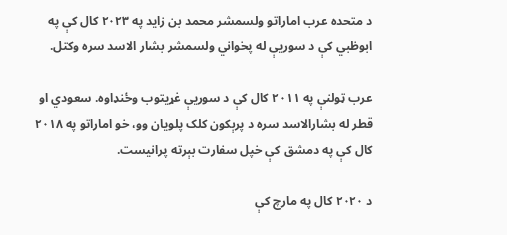د متحده عرب اماراتو ولسمشر محمد بن زاید په ۲۰۲۳ کال کې په ابوظبي کې د سوریې له پخواني ولسمشر بشار الاسد سره وکتل.

عرب ټولنې په ۲۰۱۱ کال کې د سوریې غړیتوب وځنډاوه. سعودي او قطر له بشارالاسد سره د پرېکون کلک پلویان وو، خو اماراتو په ۲۰۱۸ کال کې په دمشق کې خپل سفارت بېرته پرانیست.

د ۲۰۲۰ کال په مارچ کې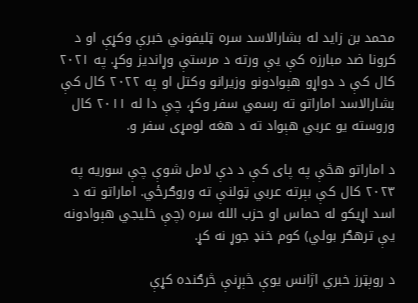محمد بن زاید له بشارالاسد سره ټلیفوني خبرې وکړې او د کرونا ضد مبارزه کې یې ورته د مرستې وړاندیز وکړ. په ۲۰۲۱ کال کې د دواړو هېوادونو وزیرانو وکتل او په ۲۰۲۲ کال کې بشارالاسد اماراتو ته رسمي سفر وکړ، چې دا له ۲۰۱۱ کال وروسته یو عربي هېواد ته د هغه لومړی سفر و.

د اماراتو هڅې په پای کې د دې لامل شوې چې سوریه په ۲۰۲۳ کال کې بېرته عربي ټولنې ته وروګرځي. اماراتو ته د اسد اړیکو له حماس او حزب الله سره (چې خلیجي هېوادونه یې ترهګر بولي) کوم خنډ جوړ نه کړ.

د روېټرز خبري اژانس یوې څېړنې څرګنده کړې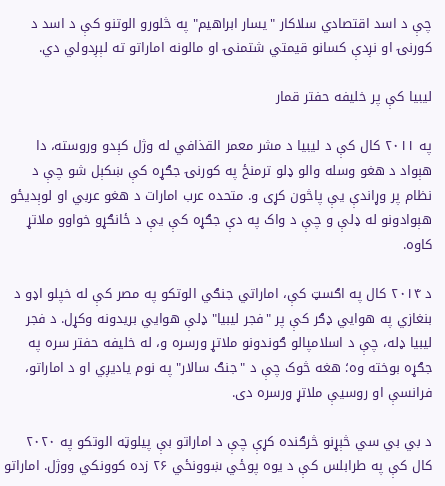چې د اسد اقتصادي سلاکار "یسار ابراهیم" په څلورو الوتنو کې د اسد د کورنۍ او نږدې کسانو قیمتي شتمنۍ او مالونه اماراتو ته لېږدولي دي.

لیبیا کې پر خلیفه حفتر قمار

په ۲۰۱۱ کال کې د لیبیا د مشر معمر القذافي له وژل کېدو وروسته، دا هېواد د هغو وسله والو ډلو ترمنځ په کورنۍ جګړه کې ښکېل شو چې د نظام پر وړاندې یې پاڅون کړی و. متحده عرب امارات د هغو عربي او لوېدیځو هېوادونو له ډلې و چې د واک په دې جګړه کې یې د ځانګړو خواوو ملاتړ کاوه.

د ۲۰۱۴ کال په اګسټ کې، اماراتي جنګي الوتکو په مصر کې له خپلو اډو د بنغازي په هوایي ډګر کې پر "فجر لیبیا" ډلې هوایي بریدونه وکړل. د فجر لیبیا ډله، چې د اسلامپالو ګوندونو ملاتړ ورسره و، له خلیفه حفتر سره په جګړه بوخته وه؛ هغه څوک چې د "جنګ سالار" په نوم یادیږي او د اماراتو، فرانسې او روسیې ملاتړ ورسره دی.

د بي بي سي څېړنو څرګنده کړې چې د اماراتو بې پیلوټه الوتکو په ۲۰۲۰ کال کې په طرابلس کې د یوه پوځي ښوونځي ۲۶ زده کوونکي ووژل. اماراتو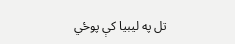تل په لیبیا کې پوځي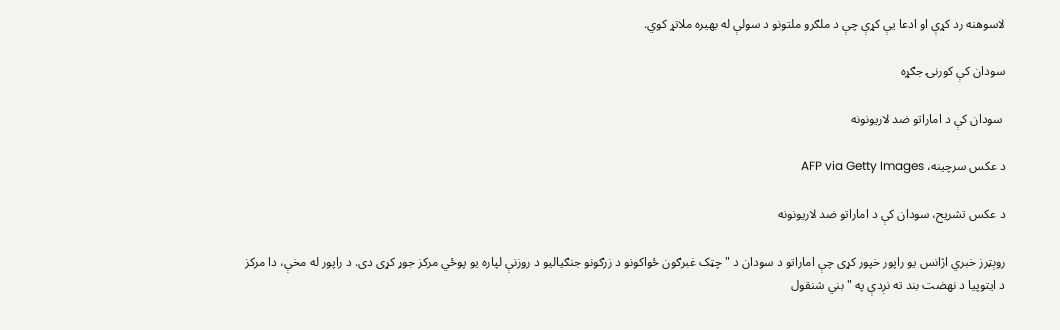لاسوهنه رد کړې او ادعا یې کړې چې د ملګرو ملتونو د سولې له بهیره ملاتړ کوي.

سودان کې کورنۍ جګړه

 سودان کې د اماراتو ضد لاریونونه

د عکس سرچینه، AFP via Getty Images

د عکس تشریح، سودان کې د اماراتو ضد لاریونونه

روېټرز خبري اژانس یو راپور خپور کړی چې اماراتو د سودان د "چټک غبرګون ځواکونو د زرګونو جنګیالیو د روزنې لپاره یو پوځي مرکز جوړ کړی دی. د راپور له مخې، دا مرکز د ایتوپیا د نهضت بند ته نږدې په "بني شنقول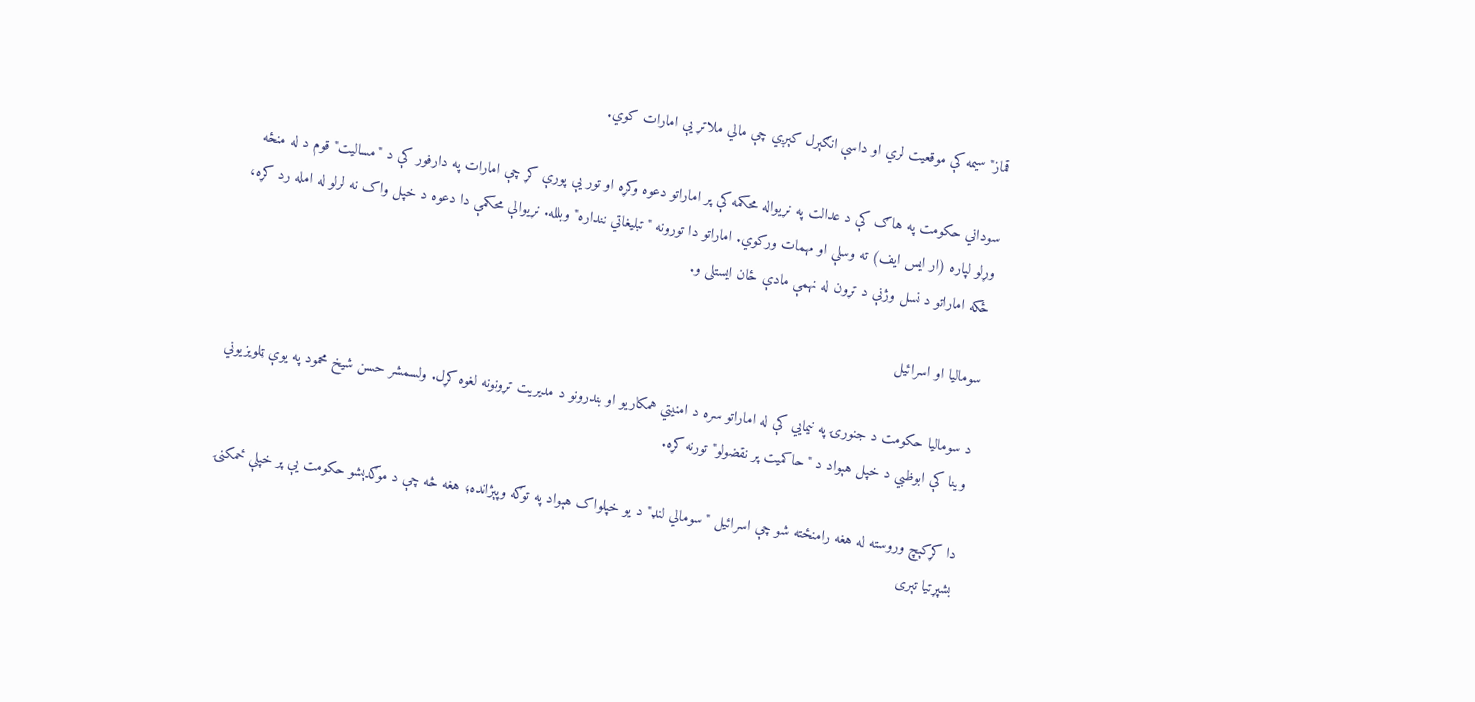قماز" سیمه کې موقعیت لري او داسې انګېرل کېږي چې مالي ملاتړ یې امارات کوي.

سوداني حکومت په هاګ کې د عدالت په نړیواله محکمه کې پر اماراتو دعوه وکړه او تور یې پورې کړ چې امارات په دارفور کې د "مسالیت" قوم د له منځه وړلو لپاره (ار ایس ایف) ته وسلې او مهمات ورکوي. اماراتو دا تورونه "تبلیغاتي ننداره" وبلله. نړیوالې محکمې دا دعوه د خپل واک نه لرلو له امله رد کړه، ځکه اماراتو د نسل وژنې د تړون له نهمې مادې ځان ایستلی و.

سومالیا او اسرائیل

د سومالیا حکومت د جنورۍ په نیمایي کې له اماراتو سره د امنیتي همکاریو او بندرونو د مدیریت تړونونه لغوه کړل. ولسمشر حسن شیخ محمود په یوې ټلویزیوني وینا کې ابوظبي د خپل هېواد د "حاکمیت پر نقضولو" تورنه کړه.

دا کړکېچ وروسته له هغه رامنځته شو چې اسرائیل "سومالي لنډ" د یو خپلواک هېواد په توګه وپېژانده؛ هغه څه چې د موګدېشو حکومت یې پر خپلې ځمکنۍ بشپړتیا تېری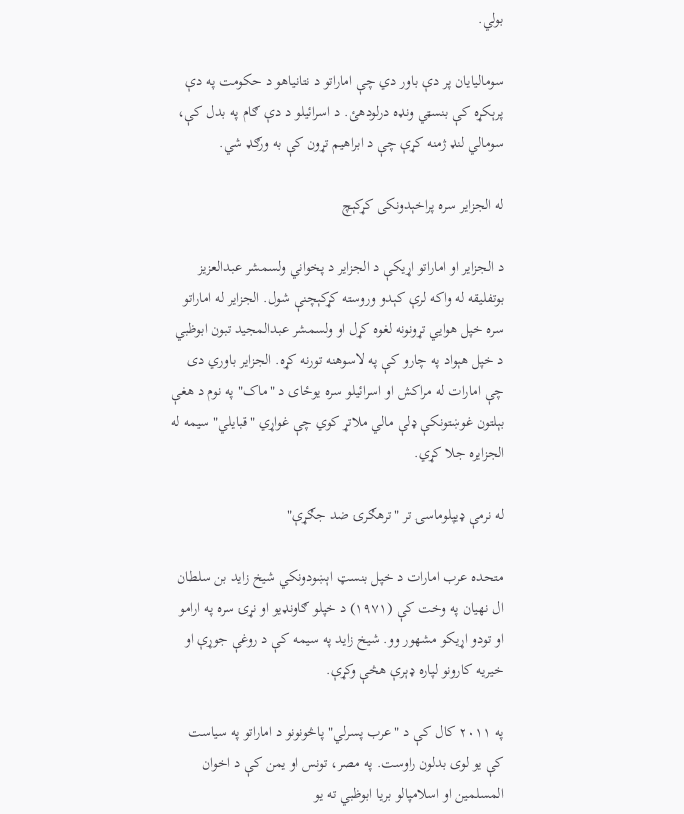بولي.

سومالیایان پر دې باور دي چې اماراتو د نتانیاهو د حکومت په دې پرېکړه کې بنسټي ونډه درلودهئ. د اسرائیلو د دې ګام په بدل کې، سومالي لنډ ژمنه کړې چې د ابراهیم تړون کې به ورګډ شي.

له الجزایر سره پراخېدونکی کړکېچ

د الجزایر او اماراتو اړیکې د الجزایر د پخواني ولسمشر عبدالعزیز بوتفلیقه له واکه لرې کېدو وروسته کړکېچنې شول. الجزایر له اماراتو سره خپل هوایي تړونونه لغوه کړل او ولسمشر عبدالمجید تبون ابوظبي د خپل هېواد په چارو کې په لاسوهنه تورنه کړه. الجزایر باوري دی چې امارات له مراکش او اسرائیلو سره یوځای د "ماک" په نوم د هغې بېلتون غوښتونکې ډلې مالي ملاتړ کوي چې غواړي "قبایلي" سیمه له الجزایره جلا کړي.

له نرمې ډیپلوماسۍ تر "ترهګرۍ ضد جګړې"

متحده عرب امارات د خپل بنسټ اېښودونکي شیخ زاید بن سلطان ال نهیان په وخت کې (۱۹۷۱) د خپلو ګاونډیو او نړۍ سره په ارامو او تودو اړیکو مشهور وو. شیخ زاید په سیمه کې د روغې جوړې او خیریه کارونو لپاره ډېرې هڅې وکړې.

په ۲۰۱۱ کال کې د "عرب پسرلي" پاڅونونو د اماراتو په سیاست کې یو لوی بدلون راوست. په مصر، تونس او یمن کې د اخوان المسلمین او اسلامپالو بریا ابوظبي ته یو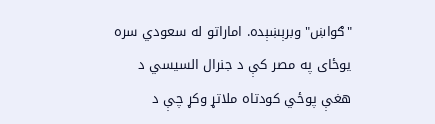"ګواښ" وبرېښېده. اماراتو له سعودي سره یوځای په مصر کې د جنرال السیسي د هغې پوځي کودتاه ملاتړ وکړ چې د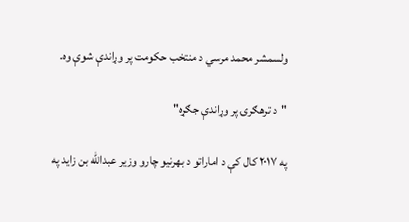ولسمشر محمد مرسي د منتخب حکومت پر وړاندې شوې وه.

"د ترهګرۍ پر وړاندې جګړه"

په ۲۰۱۷ کال کې د اماراتو د بهرنیو چارو وزیر عبدالله بن زاید په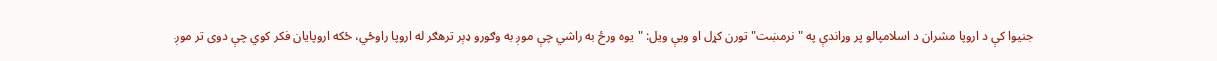جنیوا کې د اروپا مشران د اسلامپالو پر وړاندې په "نرمښت" تورن کړل او ویې ویل: "یوه ورځ به راشي چې موږ به وګورو ډېر ترهګر له اروپا راوځي، ځکه اروپایان فکر کوي چې دوی تر موږ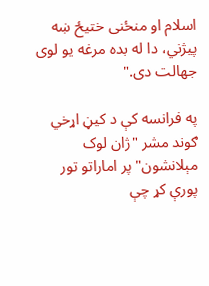اسلام او منځنی ختیځ ښه پیژني، دا له بده مرغه یو لوی جهالت دی."

په فرانسه کې د کیڼ اړخي ګوند مشر "ژان لوک مېلانشون" پر اماراتو تور پورې کړ چې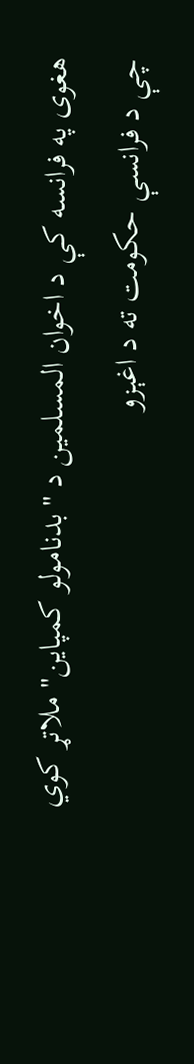هغوی په فرانسه کې د اخوان المسلمین د "بدنامولو کمپاین" ملاتړ کوي چې د فرانسې حکومت ته د اغېزو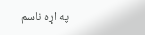په اړه ناسم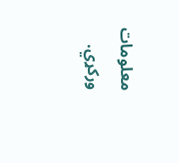معلومات ورکړي.